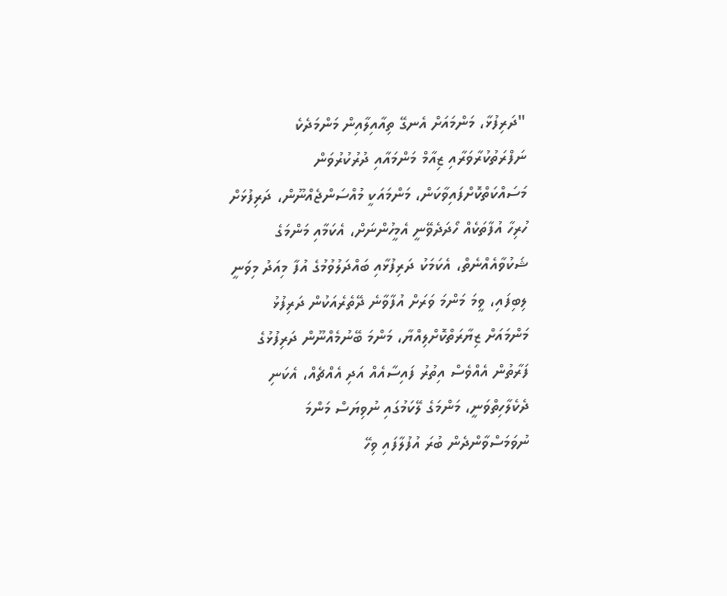"ދަރިފުޅާ، މަންމައަށް އެނގޭ ތިއާއިލާއިން މަންމަދެކެ ނަފްރަތުކުރާވަރާއި ޒިއާމް މަންމައާއި ދުރުކުރުވަން މަސައްކަތްކޮށްފައިވާކަން، މަންމައަކީ މުއްސަންޖެއްނޫން، ދަރިފުޅަށް ހުރިހާ އުފާތަކެއް ހޯދަދެވޭނީ އެމީހުންނަށް، އެކަމާއި މަންމަގެ ޝަކުވާއެއްނެތް، އެކަމަކު ދަރިފުޅާއި ބައްދަލުވުމުގެ އުފާ މިއަދު މިވަނީ ލިބިފައި، ވީމަ މަންމަ ވަރަށް އުފާވާނެ ދޭތެރެއަކުން ދަރިފުޅު މަންމައަށް ޒިޔާރަތްކޮށްލިއްޔާ، މަންމަ ބޭނުމެއްނޫން ދަރިފުޅުގެ ފަރާތުން އެއްވެސް އިތުރު ފައިސާއެއް އަދި އެއްޗެއް، އެކަނި ދެކެލާހިތްވަނީ، މަންމަގެ ލޭކަމުގައި ނުވިޔަސް މަންމަ ނުވަމަސްވާންދެން ބުރަ އުފުލާފައި ވިހޭ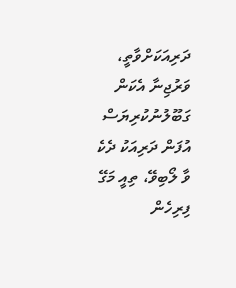ދަރިއަކަށްވާތީ، ވަރުޖިނާ އެކަން ގަބޫލުނުކުރިޔަސް އުފަން ދަރިއަކު ދެކެ ވާ ލޯބިވޭ، ތިއީ މަގޭ ފިރިހެން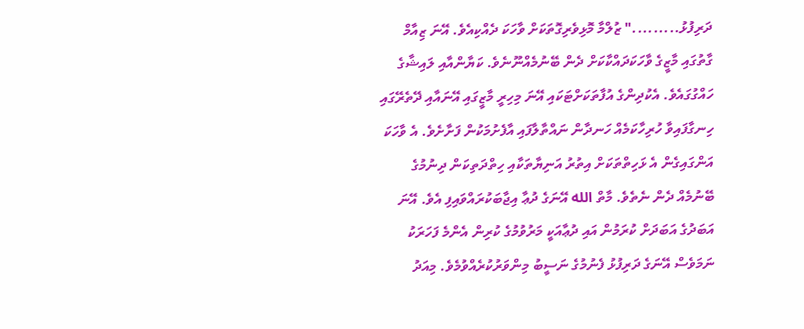ދަރިފުޅު........." ޒުލްމާ މޮޅިވެރިގޮތަކަށް ވާހަކަ ދެއްކިއެވެ. އޭނަ ޒިއާމް ގާތުގައި މާޒީގެ ވާހަކަދައްކާކަށް ދެން ބޭނުމެއްނޫނެވެ. ކަޔާންއާއި ލައިޝާގެ ހައްގުގައެވެ. އެކުދިންގެ އުފާތަކަށްޓަކައި އޭނަ މިހިރީ މާޒީގައި އޭނައާއި ދޭތެރޭގައި ހިނގާފައިވާ ހުރިހާކަމެއް ހަނދާން ނައްތާލާފައި އާފެށުމަކުން ފަށާށެވެ. އެ ވާހަކަ އަންގައިގެން އެ ޅަހިތްތަކަށް އިތުރު އަނިޔާތަކާއި ހިތްދަތިކަން ދިނުމުގެ ބޭނުމެއް ދެން ނެތެވެ. މާތް الله އޭނަގެ ދުޢާ އިޖާބަކުރައްވައިފި އެވެ. އޭނަ އަބަދުގެ އަބަދަށް ކުރަމުން އައި ދުޢާއަކީ މަރުވުމުގެ ކުރިން އެންމެ ފަހަރަކު ނަމަވެސް އޭނަގެ ދަރިފުޅު ފެނުމުގެ ނަސީބު މިންވަރުކުރެއްވުމެވެ. މިއަދު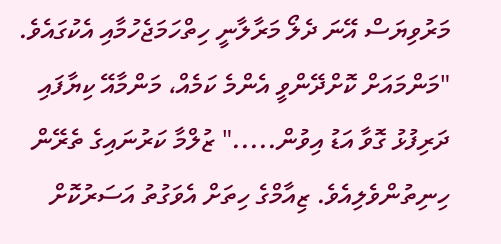މަރުވިޔަސް އޭނަ ދެލޯ މަރާލާނީ ހިތްހަމަޖެހުމާއި އެކުގައެވެ.
"މަންމައަށް ކޮށްދޭންވީ އެންމެ ކަމެއް، މަންމާއޭ ކިޔާފައި ދަރިފުޅު ގޮވާ އަޑު އިވުން....." ޒުލްމާ ކަރުނައިގެ ތެރޭން ހިނިތުންވެލިއެވެ. ޒިއާމްގެ ހިތަށް އެވަގުތު އަސަރުކޮށް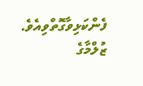ފެންކަޅިވާގޮތްވިއެވެ. ޒުލްމާގެ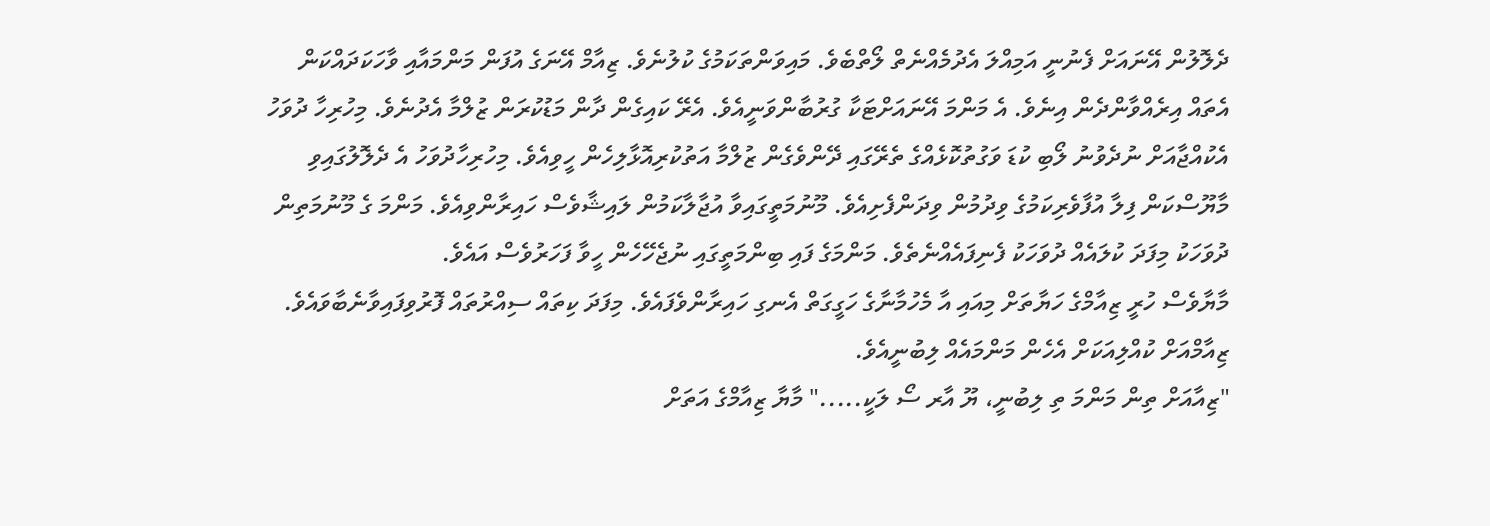ދެލޮލުން އޭނައަށް ފެނުނީ އަމިއްލަ އެދުމެއްނެތް ލޯތްބެވެ. މައިވަންތަކަމުގެ ކުލުނެވެ. ޒިއާމް އޭނަގެ އުފަން މަންމައާއި ވާހަކަދައްކަން އެތައް އިރެއްވާންދެން އިނެވެ. އެ މަންމަ އޭނައަށްޓަކާ ގުރުބާންވަނީއެވެ. އެރޭ ކައިގެން ދާން މަޑުކުރަން ޒުލްމާ އެދުނެވެ. މިހުރިހާ ދުވަހު އެކުއްޖާއަށް ނުދެވުނު ލޯބި ކުޑަ ވަގުތުކޮޅެއްގެ ތެރޭގައި ދޭންވެގެން ޒުލްމާ އަތުކުރިއޮޅާލިހެން ހީވިއެވެ. މިހުރިހާދުވަހު އެ ދެލޮލުގައިވި މާޔޫސްކަން ފިލާ އުފާވެރިކަމުގެ ވިދުމުން ވިދަންފެށިއެވެ. މޫނުމަތީގައިވާ އުޖާލާކަމުން ލައިޝާވެސް ހައިރާންވިއެވެ. މަންމަ ގެ މޫނުމަތިން ދުވަހަކު މިފަދަ ކުލައެއް ދުވަހަކު ފެނިފައެއްނެތެވެ. މަންމަގެ ފައި ބިންމަތީގައި ނުޖެހޭހެން ހީވާ ފަހަރުވެސް އައެވެ.
މާޔާވެސް ހުރީ ޒިއާމްގެ ހަޔާތަށް މިއައި އާ މެހުމާނާގެ ހަގީގަތް އެނގި ހައިރާންވެފައެވެ. މިފަދަ ކިތައް ސިއްރުތައް ފޮރުވިފައިވާނެބާވައެވެ. ޒިއާމްއަށް ކުއްލިއަކަށް އެހެން މަންމައެއް ލިބުނީއެވެ.
"ޒިއާއަށް ތިން މަންމަ ތި ލިބުނީ، ޔޫ އާރ ސޯ ލަކީ....." މާޔާ ޒިއާމްގެ އަތަށް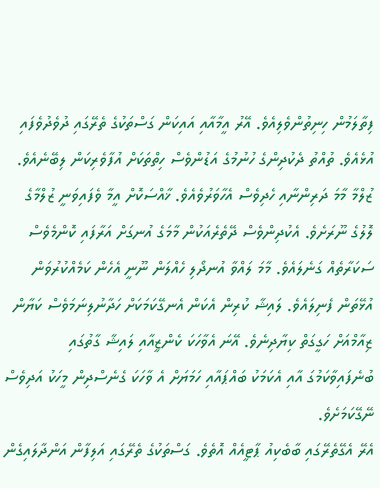ފިތާލަމުން ހިނިތުންވެލިއެވެ. އޭރު އީމާއާއި އައިކަން ގަސްތަކުގެ ތެރޭގައި ދުވެދުވެފައި އުޅެއެވެ. ތުއްތު ދެކުދިންގެ ހުނުމުގެ އަޑުންވެސް ހިތްތަކަށް އުފާވެރިކަން ލިބޭނެއެވެ. ޒުލްމާ މާމަ ދަރިންނާއި ހެދިވެސް އެހާވަރުވެއެވެ. ޚާއްސަކޮށް އީމާ ވެފައިވަނީ ޒުލްމާގެ ލޮލުގެ ނޫރަށެވެ. އެކުދިންވެސް ދޭތެރެއަކުން މާމަގެ އުނގަށް އަރާފައި ކޮންމެވެސް ސަކަރާތެއް ގަނެލައެވެ. މާމަ ލައްވާ އުނދޯލި ހެއްލަން ނޫނީ އެހެން ކަމެއްކުރުވަން އުޅޭތަން ފެނިލައެވެ. ލައިޝާ ކުރިން އެކަން އެނގޭކަމަކަށް ހަދާނުލިނަމަވެސް ކަޔާން ޒިއާމްއަށް ހަގީގަތް ކިޔާދިނެވެ. އޭނަ އެވާހަކަ ކެންޒީއާއި ލައިޝާ ގާތުގައި ބުނެފައިވާކަމުގަ އާއި އެކަމަކު ބައްޕައާއި ހަމަޔަށް އެ ވާހަކަ ގެނެސްދިން މީހަކު އަދިވެސް ނޭގޭކަމަށެވެ.
އެރޭ އެގޭތެރޭގައި ބާބެކިއު ޕާޓީއެއް އޮތެވެ. ގަސްތަކުގެ ތެރޭގައި އަލިފާން އަންދާލައިގެން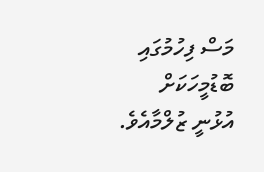މަސް ފިހުމުގައި ބޮޑުމީހަކަށް އުޅުނީ ޒުލްމާއެވެ.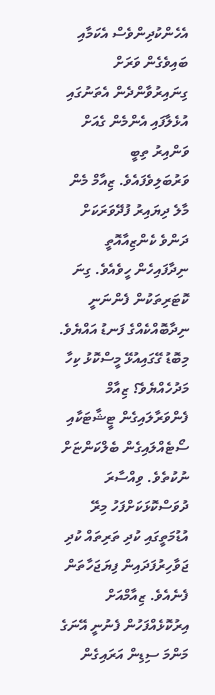އެހެންކުދިންވެސް އެކަމާއި ބައިވެގެން ވަރަށް ގިނައިރުވާންދެން އެތަނުގައި އުޅެލާފައި އެންމެން ގެއަށް ވަންއިރު ތިބީ ވަރުބަލިވެފައެވެ. ޒިއާމް މެން މާލެ ދިޔައިރު ފުދޭވަރަކަށް ދަންވެ ކެންޒިއާއޮތީ ނިދާފައިހެން ހީވެއެވެ. ގިނަ ކޮޓަރިތަކުން ފެންނަނީ ނިދާބޮއްކެއްގެ ފަނޑު އައްޔެވެ. މިބޮޑު ގޭގައިއުޅޭ މީސްކޮޅު ކިހާ މަދުހެއްޔެވެ؟ ޒިއާމް ފެންވަރާލައިގެން ޓީޝާޓަކާއި ސޯޓެއްލައިގެން ބެލްކަންޏަށް ނުކުތެވެ. ވިއްސާރަ ދުވަސްކޮޅަކަށްފަހު މިރޭ އުޑުމަތީގައި ކުދި ތަރިތައް ކުދި ޖަވާހިރުފަދައިން ފިޔަޖަހާތަން ފެނެއެވެ. ޒިއާމްއަށް އިރުކޮޅެއްފަހުން ފެނުނީ އޭނަގެ މަންމަ ސިޑިން އަރައިގެން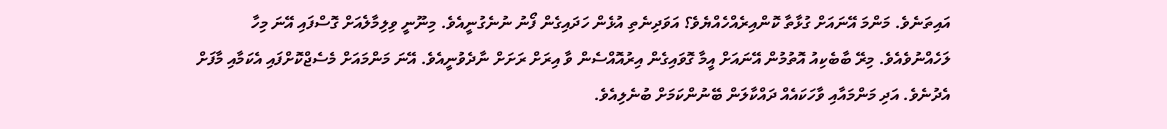އައިތަނެވެ. މަންމަ އޭނައަށް ގުޅާތާ ކޮންއިރެއްހެއްޔެވެ؟ އަވަދިނެތި އުޅެން ހަދައިގެން ފޯނު ނުނެގުނީއެވެ. މިނޫނީ ވިލިމާލެއަށް ގޮސްފައި އޭނަ މިހާ ލަހެއްނުވެއެވެ. މިރޭ ބާބެކިއު އޮތުމުން އޭނައަށް އީމާ ގޮވައިގެން އިރުއޮއްސެން ވާ އިރަށް ރަށަށް ނާދެވުނީއެވެ. އޭނަ މަންމައަށް މެސެޖްކޮށްފައި އެކަމާއި މާފަށް އެދުނެވެ. އަދި މަންމައާއި ވާހަކައެއް ދައްކާލަން ބޭނުންކަމަށް ބުނެލިއެވެ.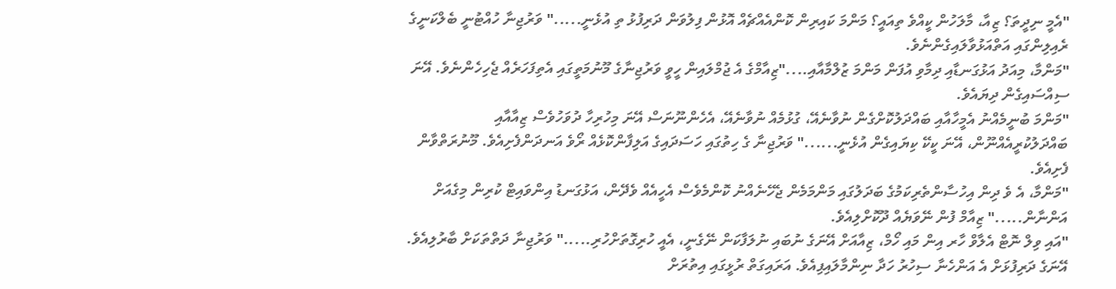"އެމީ ނިދީތަ؟ ޒިއާ، މާލަހުން ކީއްވެ ތިއައީ؟ މަންމަ ކައިރިން ކޮންއެއްޗެއް އޮޅުން ފިލުވަން ދަރިފުޅު ތި އުޅެނީ....." ވަރުޖިނާ ހުއްޓުނީ ބެލްކަނީގެ ރެއިލިންގައި އަތްއަޅުވާލައިގެންނެވެ.
"މަންމާ، މިއަދު އަޅުގަނޑާއި ދިމާވި އުފަން މަންމަ ޒުލްމާއާއި...."ޒިއާމްގެ އެ ޖުމްލައިން ހީވީ ވަރުޖިނާގެ މޫނުމަތީގައި އެތިފަހަރެއް ޖެހިހެންނެވެ. އޭނަ ސިއްސައިގެން ދިޔައެވެ.
"މަންމަ ބުނީމެއްނު އެމީހާއާއި ބައްދަލުކޮށްގެން ނުވާނެއޭ، ގުޅުމެއް ނުވާނެއޭ، އެހެންނޫނަސް އޭނަ މިހުރިހާ ދުވަހުވެސް ޒިއާއާއި ބައްދަލުކުރީއެއްނޫން، އޭނަ ކީކޭ ކިޔައިގެން އުޅެނީ......" ވަރުޖިނާ ގެ ހިތުގައި ހަސަދައިގެ އަލިފާންކޮޅެއް ރޯވެ އަނދަންފެށިއެވެ. މޫނުރަތްވާން ފެށިއެވެ.
"މަންމާ، އެ ވެ ދިން އިހުސާންތެރިކަމުގެ ބަދަލުގައި މަންމަމެން ޖެހޭނެއްނު ކޮންމެވެސް އެހީއެއް ވެދޭން، އަޅުގަނޑު އިންވައިޓް ކުރިން މިގެއަށް އަންނާން....." ޒިއާމް ފުން ނޭވަޔެއް ދޫކޮށްލިއެވެ.
"އައި ވިލް ނޮޓް އެލާވް ހާރ އިން މައި ހޯމް، ޒިއާއަށް އޭނަގެ ނުބައި ނުލަފާކަން ނޭގެނީ، އެއީ ހުރިގޮތަށްހުރި....." ވަރުޖިނާ ދަތްތަކަށް ބާރުލިއެވެ. އޭނަގެ ދަރިފުޅަށް އެ އަންހެނާ ސިހުރު ހަދާ ނިންމާލައިފިއެވެ. އަރައިގަތް ރުޅީގައި އިތުރަށް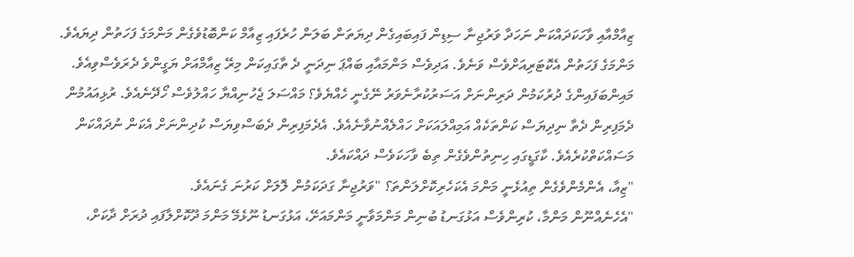ޒިއާމްއާއި ވާހަކަދައްކަން ނަހަދާ ވަރުޖިނާ ސިޑިން ފައިބައިގެން ދިޔަތަން ބަލަން ހުރެފައި ޒިއާމް ކަންބޮޑުވެގެން މަންމަގެ ފަހަތުން ދިޔައެވެ. މަންމަގެ ފަހަތުން އެކޮޓަރިއަށްވެސް ވަނެވެ. އަދިވެސް މަންމައާއި ބައްޕަ ނިދަނީ ދެ ތާގައިކަން މިރޭ ޒިއާމްއަށް ޔަގީންވެ ދެރަވެސްވިއެވެ. މައިންބަފައިންގެ ދުރުކަމުން ދަރިންނަށް އަސަރުކުރާނެވަރު ނޭގެނީ ހެއްޔެވެ؟ މައްސަލަ ޖެހުނިއްޔާ ހައްލުވެސް ހޯދޭނެއެވެ. ރުޅިއައުމުން ދެމަފިރިން ދެތާ ނިދިޔަސް ކަންތަކެއް އަމިއްލައަކަށް ހައްލެއްނުވާނެއެވެ. އެދެމަފިރިން ދެބަސްވިޔަސް ކުދިންނަށް އެކަން ނުދައްކަން މަސައްކަތްކުރެއެވެ. ކާގަޑީގައި ހިނިތުންވެގެން ތިބެ ވާހަކަވެސް ދައްކައެވެ.
"ޒިއާ، އެންމެންވެގެން ތިއުޅެނީ މަންމަ އެކަހެރިކޮށްލަންތަ؟ "ވަރުޖިނާ ގަދަކަމުން ލޮލަށް ކަރުނަ ގެނައެވެ.
"އެހެނެއްނޫން މަންމާ، ކުރިންވެސް އަޅުގަނޑު ބުނިން މަންމަވާނީ މަންމައަށޭ، އަޅުގަނޑު ނޫޅެމޭ މަންމަ ދޫކޮށްލާފައި ދުރަށް ދާކަށް،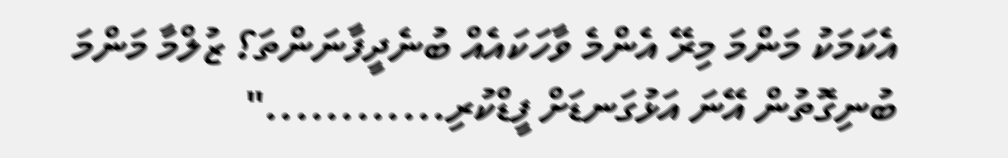އެކަމަކު މަންމަ މިރޭ އެންމެ ވާހަކައެއް ބުނެދީފާނަންތަ؟ ޒުލްމާ މަންމަ ބުނިގޮތުން އޭނަ އަޅުގަނޑަށް ފީޑްކުރި............"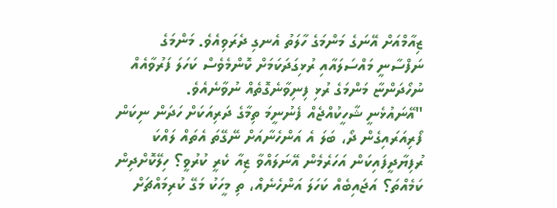ޒިއާމްއަށް އޭނަގެ މަންމަގެ ހާލަތު އެނގި ދެރަވިއެވެ. މަންމަގެ ނަފްސާނީ މައްސަލައާއި ރުޅިގަދަކަމަށް ކޮންމެވެސް ކަހަލަ ފަރުވާއެއް ނުހޯދަންޏާ މަންމަގެ ރުޅި ފިނިވާނެގޮތެއް ނުވާނެއެވެ.
"އޭނައުޅެނީ ޝާހީކުއްޖެއް ފެނުނީމަ ތިމާގެ ދަރިއަކަށް ހަދަން ނިކަން ފޯރިއަރައިގެން ދޯ، ބަލަ އެ އަންހެނާއަށް ނޭގޭތަ އެތައް ލައްކަ ރުފިޔާދީފައިކަން އަހަރެމެން އޭނަލައްވާ ޒިއާ ކެރީ ކުރުވީ؟ ހިލޭކޮށްދިން ކަމެއްތަ؟ އަޖައިބެއް ކަހަލަ އަންހެނެއް، ތި މީހަކު މަގޭ ކުރިމައްޗަށް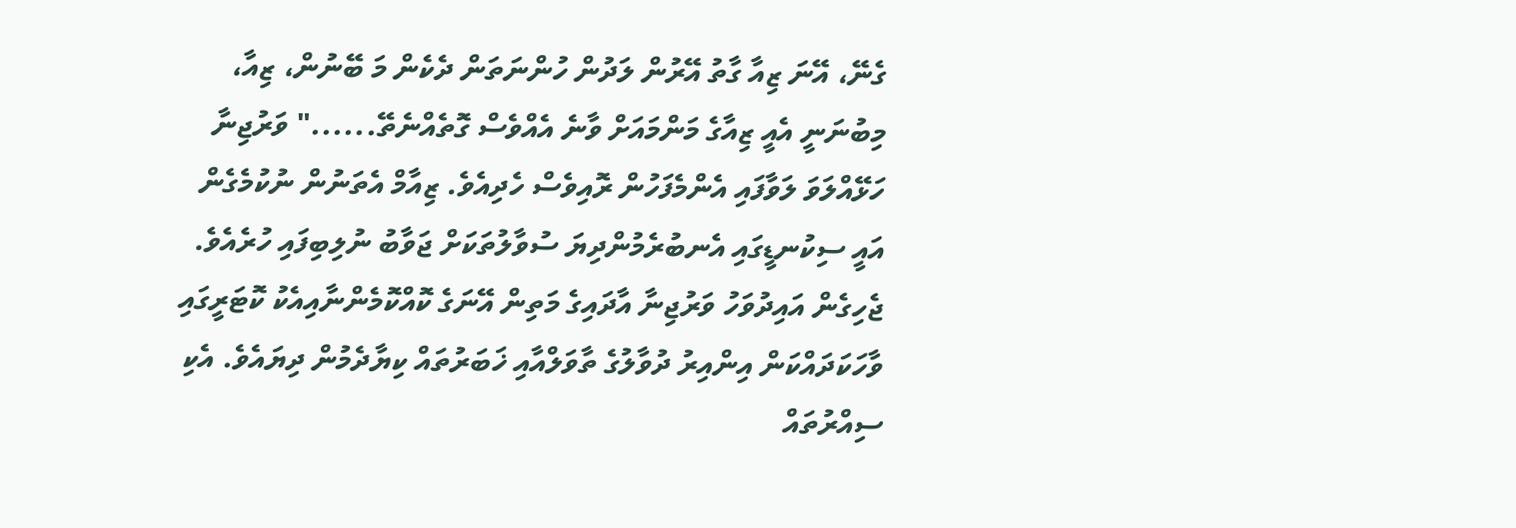ގެނޭ، އޭނަ ޒިއާ ގާތު އޭރުން ލަދުން ހުންނަތަން ދެކެން މަ ބޭނުން، ޒިއާ، މިބުނަނީ އެއީ ޒިއާގެ މަންމައަށް ވާނެ އެއްވެސް ގޮތެއްނެތޭ......" ވަރުޖިނާ ހަޅޭއްލަވަ ލަވާފައި އެންމެފަހުން ރޮއިވެސް ހެދިއެވެ. ޒިއާމް އެތަނުން ނުކުމެގެން އައީ ސިކުނޑީގައި އެނބުރެމުންދިޔަ ސުވާލުތަކަށް ޖަވާބު ނުލިބިފައި ހުރެއެވެ.
ޖެހިގެން އައިދުވަހު ވަރުޖިނާ އާދައިގެ މަތިން އޭނަގެ ކޮއްކޮމެންނާއިއެކު ކޮޓަރީގައި ވާހަކަދައްކަން އިންއިރު ދުވާލުގެ ތާވަލްއާއި ޚަބަރުތައް ކިޔާދެމުން ދިޔައެވެ. އެކި ސިއްރުތައް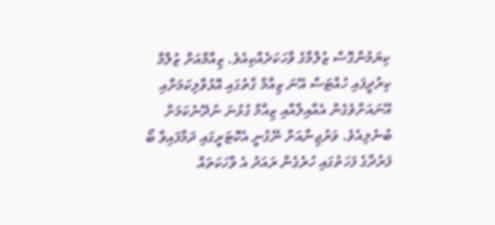ކިޔަމުންގޮސް ޒުލްމާގެ ވާހަކަދެއްކިއެވެ. ޒިއާމްއަށް ޒުލްމާ ކިރުދީފައި ހުއްޓަސް އޭނަ ޒިއާމް ގާތުގައި އޮޅުވާލިކަމަށާއި އޭނައަށްވެގެން އެއާއިލާއާއި ޒިއާމް ގުޅުނަ ނުދޭނެކަމަށް ބުނެލިއެވެ. ވަރުޖިނާއަށް ނޭގުނީ އެކޮޓަރީގައި ދަމާފައިވާ ބޯ ފަރުދާގެ ފަހަތުގައި ހުރެގެން ރައަދު އެ ވާހަކަތައް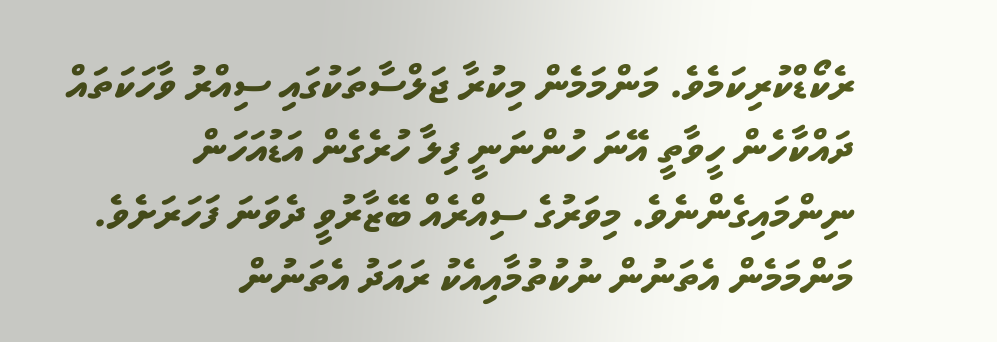ރެކޯޑްކުރިކަމެވެ. މަންމަމެން މިކުރާ ޖަލްސާތަކުގައި ސިއްރު ވާހަކަތައް ދައްކާހެން ހީވާތީ އޭނަ ހުންނަނީ ފިލާ ހުރެގެން އަޑުއަހަން ނިންމައިގެންނެވެ. މިވަރުގެ ސިއްރެއް ބޭޒާރުވީ ދެވަނަ ފަހަރަށެވެ. މަންމަމެން އެތަނުން ނުކުތުމާއިއެކު ރައަދު އެތަނުން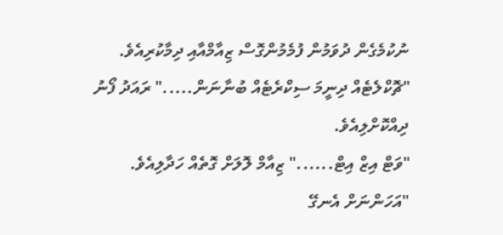ނުކުމެގެން ދުވަމުން ފުމެމުންގޮސް ޒިއާމްއާއި ދިމާކުރިއެވެ.
"ޗޮކްލެޓެއް ދިނީމަ ސިކްރެޓެއް ބުނާނަން....." ރައަދު ފޯނު ދިއްކޮށްލިއެވެ.
"ވަޓް އިޒް އިޓް......" ޒިއާމް ލޮލަށް ގޮތެއް ހަދާލިއެވެ.
"އަހަންނަށް އެނގޭ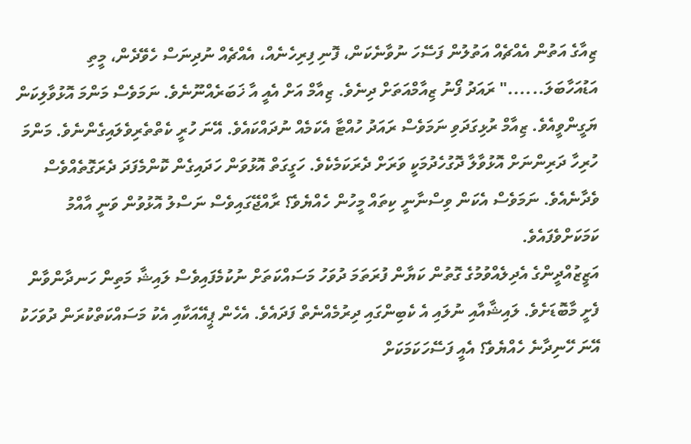ޒިއާގެ އަތުން އެއްޗެއް އަތުލުން ފަސޭހަ ނުވާނެކަން، ފޮނި ފިރިހެނެއް، އެއްޗެއް ނުދިނަސް ހެވޭދެން، މީތި އަޑުއަހާބަލަ......" ރައަދު ފޯނު ޒިއާމްއަތަށް ދިނެވެ. ޒިއާމް އަށް އެއީ އާ ޚަބަރެއްނޫނެވެ. ނަމަވެސް މަންމަ އޮޅުވާލިކަން ޔަގީންވީއެވެ. ޒިއާމް ރުޅިގަދަވި ނަމަވެސް ރައަދު ހުއްޓާ އެކަމެއް ނުދައްކައެވެ. އޭނަ ހުރީ ކެތްތެރިވެލައިގެންނެވެ. މަންމަ ހުރިހާ ދަރިންނަށް އޮޅުވާލާ ދޮގުހެދުމަކީ ވަރަށް ދެރަކަމެކެވެ. ހަގީގަތް އޮޅުވަން ހަދައިގެން ކޮންމެފަދަ ދެރަގޮތެއްވެސް ވެދާނެއެވެ. ނަމަވެސް އެކަން ވިސްނާނީ ކިތައް މީހުން ހެއްޔެވެ؟ ރާއްޖޭގައިވެސް ނަސްލު އޮޅުވުން ވަނީ އާއްމު ކަމަކަށްވެފައެވެ.
އަޒީޒުއްދީންގެ އެދިލެއްވުމުގެ ގޮތުން ކަޔާން ފުރަތަމަ ދުވަހު މަސައްކަތަށް ނުކުމެފައިވެސް ލައިޝާ މަތިން ހަނދާންވާން ފެށީ މާބޮޑަށެވެ. ލައިޝާއާއި ނުލައި އެ ކެބިންގައި ދިރުމެއްނެތް ފަދައެވެ. އެހެން ޕީއޭއަކާއި އެކު މަސައްކަތްކުރަން ދުވަހަކު އޭނަ ހޭނިދާނެ ހެއްޔެވެ؟ އެއީ ފަސޭހަކަމަކަށް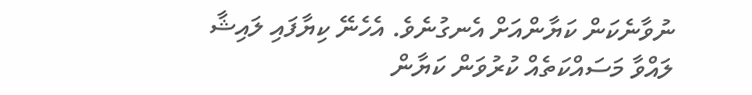ނުވާނެކަން ކަޔާންއަށް އެނގުނެވެ. އެހެނޭ ކިޔާފައި ލައިޝާ ލައްވާ މަސައްކަތެއް ކުރުވަން ކަޔާން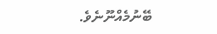ބޭނުމެއްނޫނެވެ.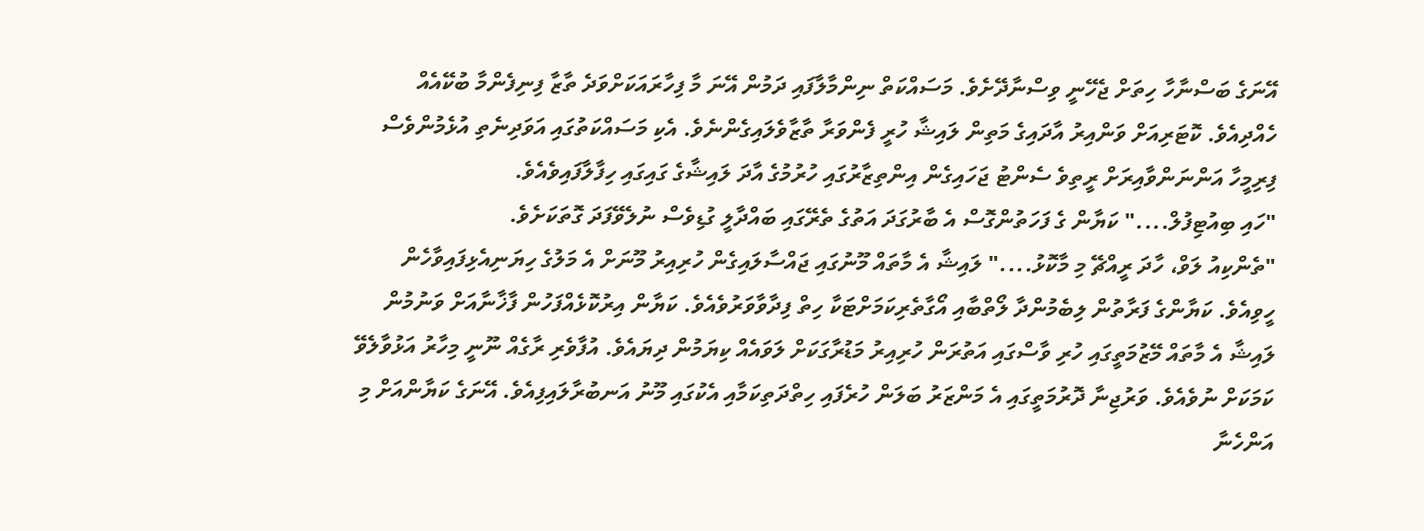އޭނަގެ ބަސްނާހާ ހިތަށް ޖެހޭނީ ވިސްނާދޭށެވެ. މަސައްކަތް ނިންމާލާފައި ދަމުން އޭނަ މާ ފިހާރައަކަށްވަދެ ތާޒާ ފިނިފެންމާ ބުކޭއެއް ހެއްދިއެވެ. ކޮޓަރިއަށް ވަންއިރު އާދައިގެ މަތިން ލައިޝާ ހުރީ ފެންވަރާ ތާޒާވެލައިގެންނެވެ. އެކި މަސައްކަތުގައި އަވަދިނެތި އުޅެމުންވެސް ފިރިމީހާ އަންނަންވާއިރަށް ރީތިވެ ސެންޓު ޖަހައިގެން އިންތިޒާރުގައި ހުރުމުގެ އާދަ ލައިޝާގެ ގައިގައި ހިފާލާފައިވެއެވެ.
"ހައި ބިއުޓިފުލް...." ކަޔާން ގެ ފަހަތުންގޮސް އެ ބާރުގަދަ އަތުގެ ތެރޭގައި ބައްދާލީ ގުޑިވެސް ނުލެވޭފަދަ ގޮތަކަށެވެ.
"ތެންކިއު ލަވް، ހާދަ ރީއްޗޭ މި މާކޮޅު...." ލައިޝާ އެ މާތައް މޫނުގައި ޖައްސާލައިގެން ހުރިއިރު މޫނަށް އެ މަލުގެ ހިޔަނިއެޅިފައިވާހެން ހީވިއެވެ. ކަޔާންގެ ފަރާތުން ލިބެމުންދާ ލޯތްބާއި އޯގާތެރިކަމަށްޓަކާ ހިތް ފިދާވާވަރުވެއެވެ. ކަޔާން އިރުކޮޅެއްފަހުން ފާޚާނާއަށް ވަނުމުން ލައިޝާ އެ މާތައް މޭޒުމަތީގައި ހުރި ވާސްގައި އަތުރަން ހުރިއިރު މަޑުރާގަކަށް ލަވައެއް ކިޔަމުން ދިޔައެވެ. އުފާވެރި ރާގެއް ނޫނީ މިހާރު އަޅުވާލެވޭ ކަމަކަށް ނުވެއެވެ. ވަރުޖިނާ ދޮރުމަތީގައި އެ މަންޒަރު ބަލަން ހުރެފައި ހިތްދަތިކަމާއި އެކުގައި މޫނު އަނބުރާލައިފިއެވެ. އޭނަގެ ކަޔާންއަށް މި އަންހެނާ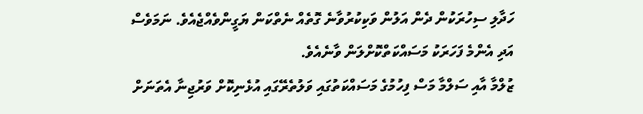ހަދާލި ސިހުރަކުން ދެން އަލުން ވަކިކުރުވާނެ ގޮތެއް ނެތްކަން ޔަގީންވެއްޖެއެވެ. ނަމަވެސް އަދި އެންމެ ފަހަރަކު މަސައްކަތްކޮށްލަން ވާނެއެވެ.
ޒުލްމާ އާއި ސަލްމާ މަސް ފިހުމުގެ މަސައްކަތުގައި ވަލުތެރޭގައި އުޅެނިކޮށް ވަރުޖިނާ އެތަނަށް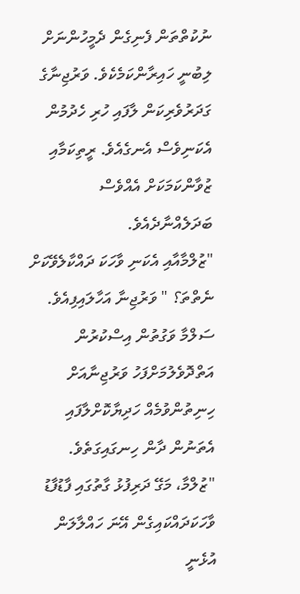ނުކުތްތަން ފެނިގެން ދެމީހުންނަށް ލިބުނީ ހައިރާންކަމެކެވެ. ވަރުޖިނާގެ ގަދަރުވެރިކަން ލާފައި ހުރި ހެދުމުން އެކަނިވެސް އެނގެއެވެ. ރީތިކަމާއި ޒުވާންކަމަކަށް އެއްވެސް ބަދަލެއްނާދެއެވެ.
"ޒުލްމާއާއި އެކަނި ވާހަކަ ދައްކާލެވޭކަށް ނެތްތަ؟ " ވަރުޖިނާ އަހާލައިފިއެވެ. ސަލްމާ ވަގުތުން އިސްކުރުން އަތްދޮވެލުމަށްފަހު ވަރުޖިނާއަށް ހިނިތުންވުމެއް ހަދިޔާކޮށްލާފައި އެތަނުން ދާން ހިނގައިގަތެވެ.
"ޒުލްމާ، މަގޭ ދަރިފުޅު ގާތުގައި ފާޑުފާޑު ވާހަކަދައްކައިގެން އޭނަ ހައްލާލަން އުޅެނީ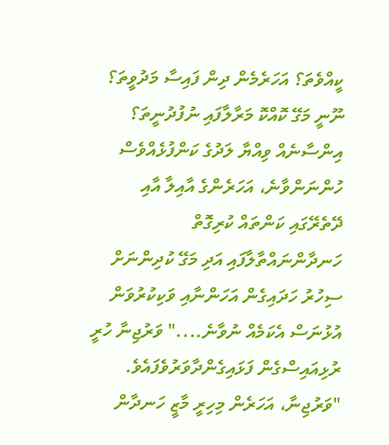ކީއްވެތަ؟ އަހަރެމެން ދިން ފައިސާ މަދުވީތަ؟ ނޫނީ މަގޭ ކޮއްކޮ މަރާލާފައި ނުފުދުނީތަ؟ އިންސާނެއް ވިއްޔާ ލަދުގެ ކަންފުޅެއްވެސް ހުންނަންވާނެ، އަހަރެންގެ އާއިލާ އާއި ދޭތެރޭގައި ކަންތައް ކުރިގޮތް ހަނދާންނައްތާލާފައި އަދި މަގޭ ކުދިންނަށް ސިހުރު ހަދައިގެން އަހަންނާއި ވަކިކުރުވަން އުޅުނަސް އެކަމެއް ނުވާނެ...." ވަރުޖިނާ ހުރީ ރުޅިއައިސްގެން ފަޅައިގެންދާވަރުވެފައެވެ.
"ވަރުޖިނާ، އަހަރެން މިހިރީ މާޒީ ހަނދާން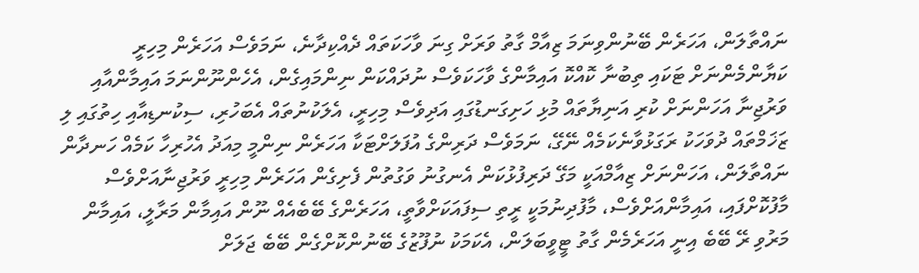ނައްތާލަން، އަހަރެން ބޭނުންވިނަމަ ޒިއާމް ގާތު ވަރަށް ގިނަ ވާހަކަތައް ދެއްކިދާނެ، ނަމަވެސް އަހަރެން މިހިރީ ކަޔާންމެންނަށް ޓަކައި ތިބުނާ ކޮއްކޮ އައިމާންގެ ވާހަކަވެސް ނުދައްކަން ނިންމައިގެން، އެހެންނޫންނަމަ އައިމާންއާއި ވަރުޖިނާ އަހަންނަށް ކުރި އަނިޔާތައް މުޅި ހަށިގަނޑުގައި އަދިވެސް މިހިރީ، އެލަކުނުތައް އެބަހުރި، ސިކުނޑިއާއި ހިތުގައި ލި ޒަޚަމްތައް ދުވަހަކު ރަގަޅުވާނެކަމެއް ނޭގޭ، ނަމަވެސް ދަރިންގެ އުފަލަށްޓަކާ އަހަރެން ނިންމީ މިއަދު އެހުރިހާ ކަމެއް ހަނދާން ނައްތާލަން، އަހަންނަށް ޒިއާމްއަކީ މަގޭ ދަރިފުޅުކަން އެނގުނު ވަގުތުން ފެށިގެން އަހަރެން މިހިރީ ވަރުޖިނާއަށްވެސް މާފުކޮށްފައި، އައިމާންއަށްވެސް، މާފުދިނުމަކީ ރީތި ސިފައަކަށްވާތީ، އަހަރެންގެ ބޭބެއެއް ނޫން އައިމާން މަރާލީ، އައިމާން މަރުވި ރޭ ބޭބެ އިނީ އަހަރެމެން ގާތު ޓީވީބަލަން، އެކަމަކު ނުފޫޒުގެ ބޭނުންކޮށްގެން ބޭބެ ޖަލަށް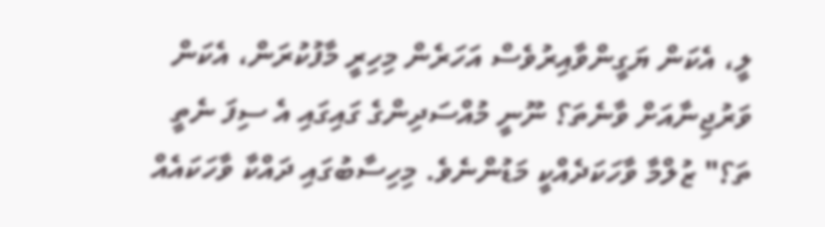ލީ، އެކަން ޔަގީންވާއިރުވެސް އަހަރެން މިހިރީ މާފުކުރަން، އެކަން ވަރުޖިނާއަށް ވާނެތަ؟ ނޫނީ މުއްސަދިންގެ ގައިގައި އެ ސިފަ ނެތީ ތަ؟" ޒުލްމާ ވާހަކަދެއްކީ މަޑުންނެވެ. މިހިސާބުގައި ދައްކާ ވާހަކައެއް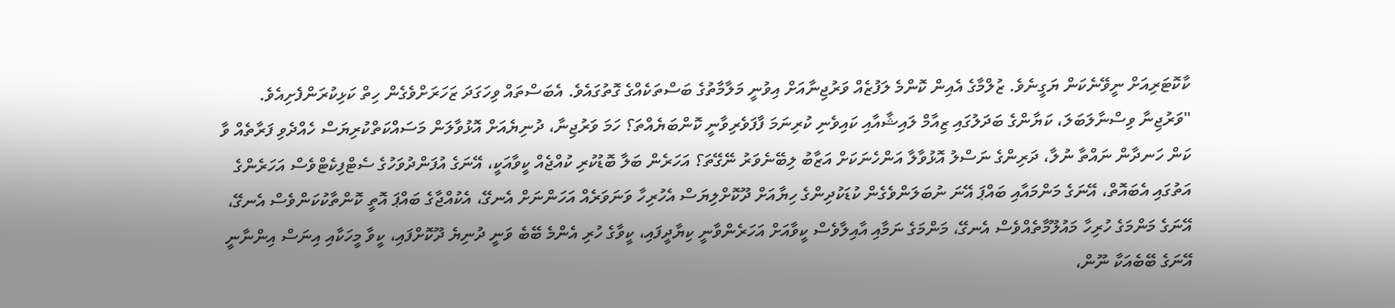ކާކޮޓަރިއަށް ނީވޭނެކަން ޔަގީނެވެ. ޒުލްމާގެ އެއިން ކޮންމެ ލަފުޒެއް ވަރުޖިނާއަށް އިވުނީ މަލާމާތުގެ ބަސްތަކެއްގެ ގޮތުގައެވެ. އެބަސްތައް ވިހަގަދަ ޒަހަރަށްވެގެން ހިތް ކަޅިކުރަންފެށިއެވެ.
"ވަރުޖިނާ ވިސްނާލަބަލަ، ކަޔާންގެ ބަދަލުގައި ޒިއާމް ލައިޝާއާއި ކައިވެނި ކުރިނަމަ ފާފަވެރިވާނީ ކޮންބަޔެއްތަ؟ ހަމަ ވަރުޖިނާ، ދުނިޔެއަށް އޮޅުވާލަން މަސައްކަތްކުރިޔަސް ހެއްދެވި ފަރާތެއް ވާ ކަން ހަނދާން ނައްތާ ނުލާ، ދަރިންގެ ނަސްލު އޮޅުވާލާ އަންހެނަކަށް އަޒާބު ލިބޭނެވަރު ނޭގޭތަ؟ އަހަރެން ބަލާ ބޮޑުކުރި ކުއްޖެއް ކީވާއަކީ، އޭނަގެ އުފަންދުވަހުގެ ސެޓްފިކެޓްވެސް އަހަރެންގެ އަތުގައި އެބައޮތް، އޭނަގެ މަންމައާއި ބައްޕަ އޭނަ ނުބަލަންވެގެން ކުޑަކުދިންގެ ހިޔާއަށް ދޫކޮށްލިޔަސް އެހުރިހާ ވަނަވަރެއް އަހަންނަށް އެނގޭ، އެކުއްޖާގެ ބައްޕަ އޮތީ ކޮންތާކުކަންވެސް އެނގޭ، އޭނަގެ މަންމަގެ ހުރިހާ މައުލޫމާތެއްވެސް އެނގޭ، މަންމަގެ ނަމާއި އާއިލާވެސް ކީވާއަށް އަހަރެންވާނީ ކިޔާދީފައި، ކީވާގެ ހުރި އެންމެ ބޭބެ ވަނީ ދުނިޔެ ދޫކޮށްފައި، ކީވާ މީހަކާއި އިނަސް އިންނާނީ އޭނަގެ ބޭބެއަކާ ނޫން،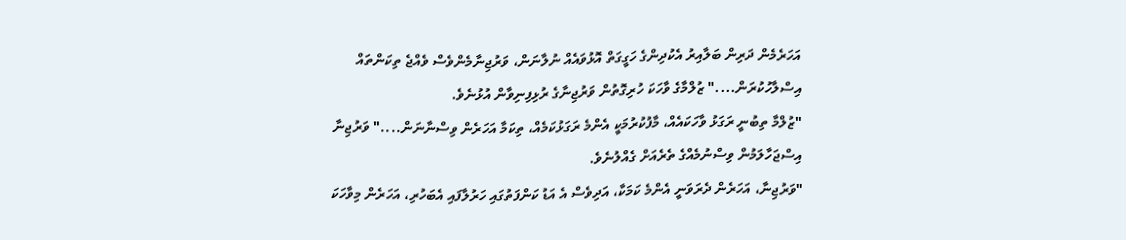އަހަރެމެން ދަރިން ބަލާއިރު އެކުދިންގެ ހަގީގަތް އޮޅުވައެއް ނުލާނަން، ވަރުޖިނާމެންވެސް ވެއްޖެ ތިކަންތައް އިސްލާހުކުރަން...." ޒުލްމާގެ ވާހަކަ ހުރިގޮތުން ވަރުޖިނާގެ ރުޅިފިނިވާން އުޅުނެވެ.
"ޒުލްމާ ތިބުނީ ރަގަޅު ވާހަކައެއް، މާފުކުރުމަކީ އެންމެ ރަގަޅުކަމެއް، ތިކަމާ އަހަރެން ވިސްނާނަން...." ވަރުޖިނާ އިސްޖަހާލަމުން ވިސްނުމެއްގެ ތެރެއަށް ގެއްލުނެވެ.
"ވަރުޖިނާ، އަހަރެން ދެރަވަނީ އެންމެ ކަމަކާ، އަދިވެސް އެ އަޑު ކަންފަތުގައި ހަރުލާފައި އެބަހުރި، އަހަރެން މިވާހަކަ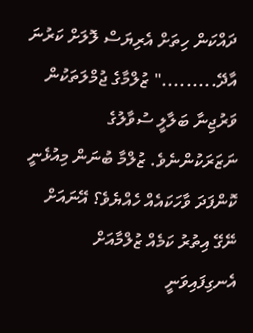ދައްކަން ހިތަށް އެރިޔަސް ލޮލަށް ކަރުނަ އާދޭ........." ޒުލްމާގެ ޖުމްލަތަކުން ވަރުޖިނާ ބަލާލީ ސުވާލުގެ ނަޒަރަކުންނެވެ. ޒުލްމާ ބުނަން މިއުޅެނީ ކޮންފަދަ ވާހަކައެއް ހެއްޔެވެ؟ އޭނައަށް ނޭގޭ އިތުރު ކަމެއް ޒުލްމާއަށް އެނގިފައިވަނީ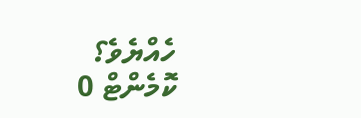ހެއްޔެވެ؟
ކޮމެންޓް 0